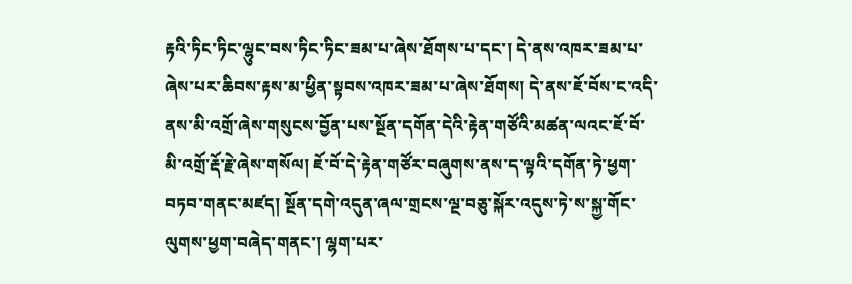རྟའི་ཏིང་ཏིང་ལྷུང་བས་ཏིང་ཏིང་ཟམ་པ་ཞེས་ཐོགས་པ་དང་། དེ་ནས་འཁར་ཟམ་པ་ཞེས་པར་ཆིབས་རྟས་མ་ཕྱིན་སྟབས་འཁར་ཟམ་པ་ཞེས་ཐོགས། དེ་ནས་ཇོ་བོས་ང་འདི་ནས་མི་འགྲོ་ཞེས་གསུངས་བྱོན་པས་སྔོན་དགོན་དེའི་རྟེན་གཙོའི་མཚན་ལའང་ཇོ་བོ་མི་འགྲོ་རྡོ་རྗེ་ཞེས་གསོལ། ཇོ་བོ་དེ་རྟེན་གཙོར་བཞུགས་ནས་ད་ལྟའི་དགོན་ཏེ་ཕྱག་བཏབ་གནང་མཛད། སྔོན་དགེ་འདུན་ཞལ་གྲངས་ལྔ་བཅུ་སྐོར་འདུས་ཏེ་ས་སྐྱ་གོང་ལུགས་ཕྱག་བཞེད་གནང་། ལྷག་པར་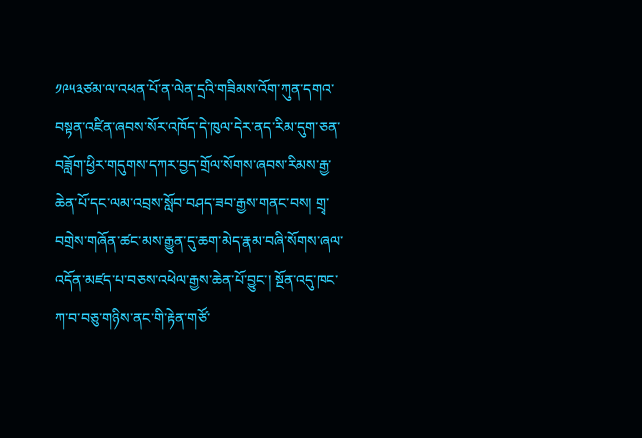༡༩༥༣ཙམ་ལ་འཕན་པོ་ན་ལེན་དྲའི་གཟིམས་འོག་ཀུན་དགའ་བསྟན་འཛིན་ཞབས་སོར་འཁོད་དེ་ཁུལ་དེར་ནད་རིམ་དུག་ཅན་བཟློག་ཕྱིར་གདུགས་དཀར་བྱད་གྲོལ་སོགས་ཞབས་རིམས་རྒྱ་ཆེན་པོ་དང་ལམ་འབྲས་སློབ་བཤད་ཟབ་རྒྱས་གནང་བས། གྲྭ་བགྲེས་གཞོན་ཚང་མས་རྒྱུན་དུ་ཆག་མེད་རྣམ་བཞི་སོགས་ཞལ་འདོན་མཛད་པ་བཅས་འཕེལ་རྒྱས་ཆེན་པོ་བྱུང་། སྔོན་འདུ་ཁང་ཀ་བ་བཅུ་གཉིས་ནང་གི་རྟེན་གཙོ་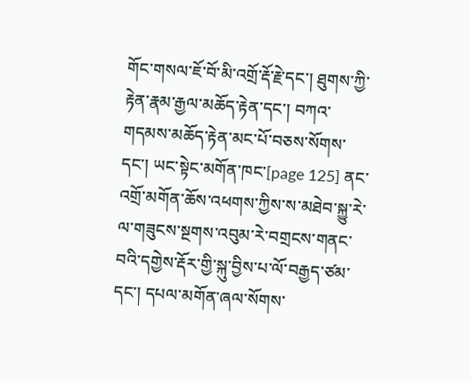གོང་གསལ་ཇོ་བོ་མི་འགྲོ་རྡོ་རྗེ་དང་། ཐུགས་ཀྱི་རྟེན་རྣམ་རྒྱལ་མཆོད་རྟེན་དང་། བཀའ་གདམས་མཆོད་རྟེན་མང་པོ་བཅས་སོགས་དང་། ཡང་སྟེང་མགོན་ཁང་[page 125] ནང་འགྲོ་མགོན་ཆོས་འཕགས་ཀྱིས་ས་མཐེབ་སྐྱུ་རེ་ལ་གཟུངས་སྔགས་འབུམ་རེ་བགྲངས་གནང་བའི་དགྱེས་རྡོར་གྱི་སྐུ་བྱིས་པ་ལོ་བརྒྱད་ཙམ་དང་། དཔལ་མགོན་ཞལ་སོགས་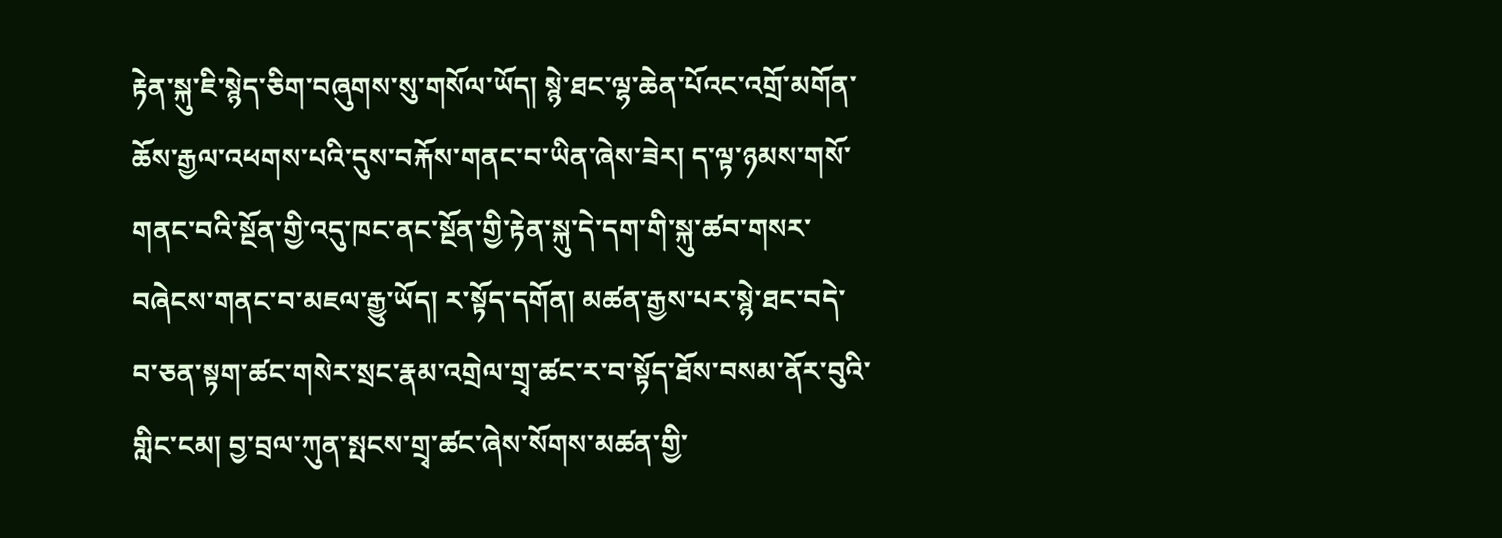རྟེན་སྐུ་ཇི་སྙེད་ཅིག་བཞུགས་སུ་གསོལ་ཡོད། སྙེ་ཐང་ལྷ་ཆེན་པོའང་འགྲོ་མགོན་ཆོས་རྒྱལ་འཕགས་པའི་དུས་བརྐོས་གནང་བ་ཡིན་ཞེས་ཟེར། ད་ལྟ་ཉམས་གསོ་གནང་བའི་སྔོན་གྱི་འདུ་ཁང་ནང་སྔོན་གྱི་རྟེན་སྐུ་དེ་དག་གི་སྐུ་ཚབ་གསར་བཞེངས་གནང་བ་མཇལ་རྒྱུ་ཡོད། ར་སྟོད་དགོན། མཚན་རྒྱས་པར་སྙེ་ཐང་བདེ་བ་ཅན་སྟག་ཚང་གསེར་སྲང་རྣམ་འགྲེལ་གྲྭ་ཚང་ར་བ་སྟོད་ཐོས་བསམ་ནོར་བུའི་གླིང་ངམ། བྱ་བྲལ་ཀུན་སྤངས་གྲྭ་ཚང་ཞེས་སོགས་མཚན་གྱི་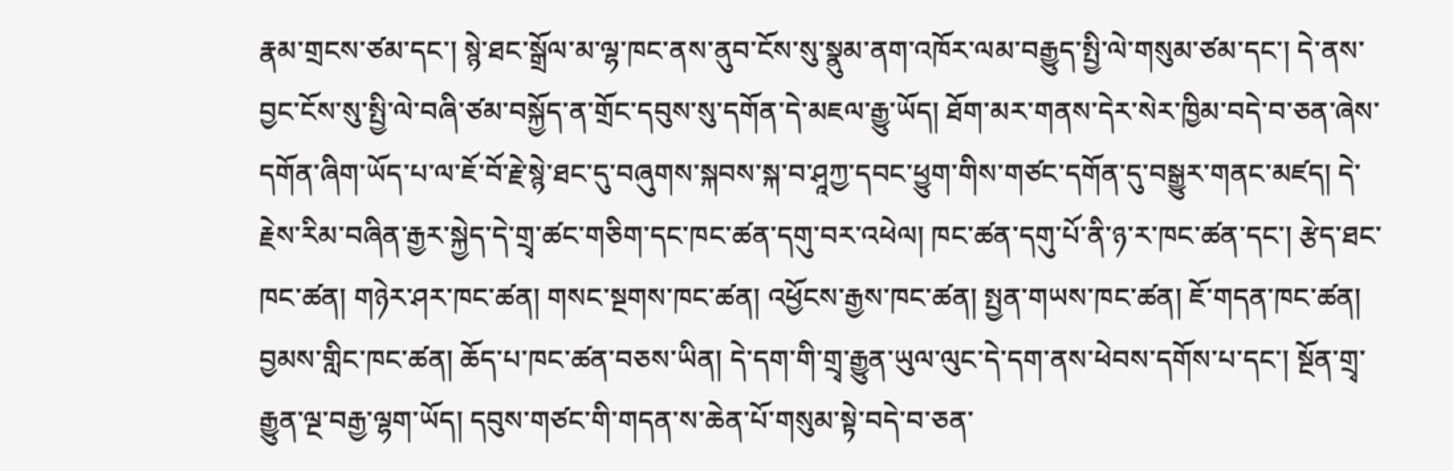རྣམ་གྲངས་ཙམ་དང་། སྙེ་ཐང་སྒྲོལ་མ་ལྷ་ཁང་ནས་ནུབ་ངོས་སུ་སྣུམ་ནག་འཁོར་ལམ་བརྒྱུད་སྤྱི་ལེ་གསུམ་ཙམ་དང་། དེ་ནས་བྱང་ངོས་སུ་སྤྱི་ལེ་བཞི་ཙམ་བསྐྱོད་ན་གྲོང་དབུས་སུ་དགོན་དེ་མཇལ་རྒྱུ་ཡོད། ཐོག་མར་གནས་དེར་སེར་ཁྱིམ་བདེ་བ་ཅན་ཞེས་དགོན་ཞིག་ཡོད་པ་ལ་ཇོ་བོ་རྗེ་སྙེ་ཐང་དུ་བཞུགས་སྐབས་སྐ་བ་ཤཱཀྱ་དབང་ཕྱུག་གིས་གཙང་དགོན་དུ་བསྒྱུར་གནང་མཛད། དེ་རྗེས་རིམ་བཞིན་རྒྱར་སྐྱེད་དེ་གྲྭ་ཚང་གཅིག་དང་ཁང་ཚན་དགུ་བར་འཕེལ། ཁང་ཚན་དགུ་པོ་ནི་ཉ་ར་ཁང་ཚན་དང་། རྩེད་ཐང་ཁང་ཚན། གཉེར་ཤར་ཁང་ཚན། གསང་སྔགས་ཁང་ཚན། འཕྱོངས་རྒྱས་ཁང་ཚན། སྤྱན་གཡས་ཁང་ཚན། ཇོ་གདན་ཁང་ཚན། བྱམས་གླིང་ཁང་ཚན། ཆོད་པ་ཁང་ཚན་བཅས་ཡིན། དེ་དག་གི་གྲྭ་རྒྱུན་ཡུལ་ལུང་དེ་དག་ནས་ཕེབས་དགོས་པ་དང་། སྔོན་གྲྭ་རྒྱུན་ལྔ་བརྒྱ་ལྷག་ཡོད། དབུས་གཙང་གི་གདན་ས་ཆེན་པོ་གསུམ་སྟེ་བདེ་བ་ཅན་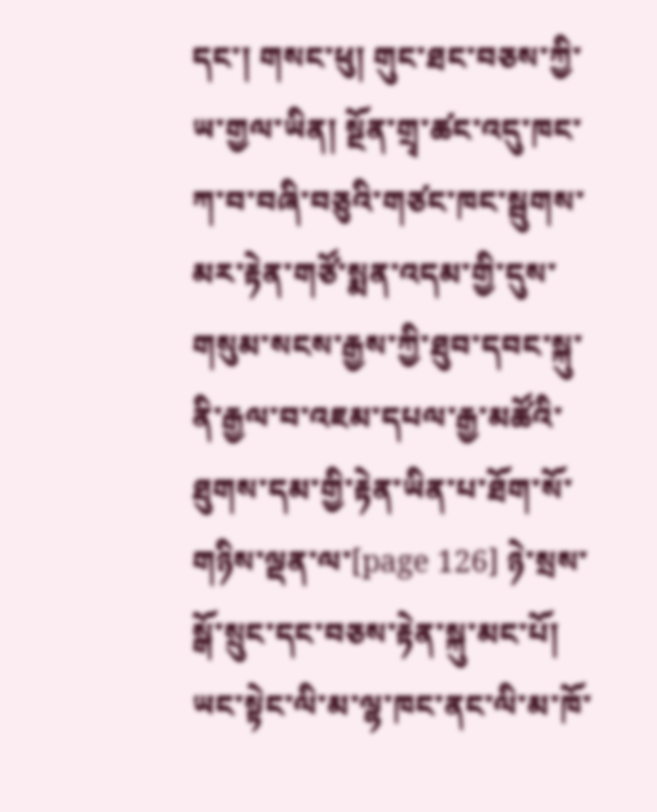དང་། གསང་ཕུ། གུང་ཐང་བཅས་ཀྱི་ཡ་གྱལ་ཡིན། སྔོན་གྲྭ་ཚང་འདུ་ཁང་ཀ་བ་བཞི་བཅུའི་གཙང་ཁང་སྦུགས་མར་རྟེན་གཙོ་སྨན་འདམ་གྱི་དུས་གསུམ་སངས་རྒྱས་ཀྱི་ཐུབ་དབང་སྐུ་ནི་རྒྱལ་བ་འཇམ་དཔལ་རྒྱ་མཚོའི་ཐུགས་དམ་གྱི་རྟེན་ཡིན་པ་ཐོག་སོ་གཉིས་ལྡན་ལ་[page 126] ཉེ་སྲས་སྒོ་སྲུང་དང་བཅས་རྟེན་སྐུ་མང་པོ། ཡང་སྟེང་ལི་མ་ལྷ་ཁང་ནང་ལི་མ་ཁོ་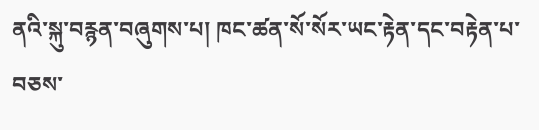ནའི་སྐུ་བརྙན་བཞུགས་པ། ཁང་ཚན་སོ་སོར་ཡང་རྟེན་དང་བརྟེན་པ་བཅས་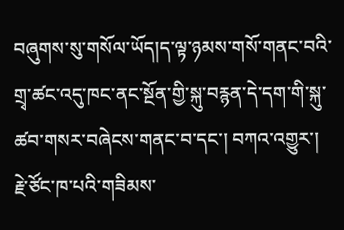བཞུགས་སུ་གསོལ་ཡོད།ད་ལྟ་ཉམས་གསོ་གནང་བའི་གྲྭ་ཚང་འདུ་ཁང་ནང་སྔོན་གྱི་སྐུ་བརྙན་དེ་དག་གི་སྐུ་ཚབ་གསར་བཞེངས་གནང་བ་དང་། བཀའ་འགྱུར་། རྗེ་ཙོང་ཁ་པའི་གཟིམས་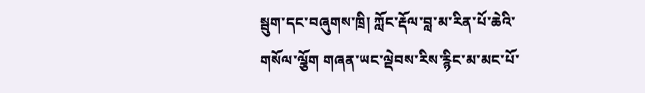སྦུག་དང་བཞུགས་ཁྲི། ཀློང་རྡོལ་བླ་མ་རིན་པོ་ཆེའི་གསོལ་ལྕོག གཞན་ཡང་ལྡེབས་རིས་རྙིང་མ་མང་པོ་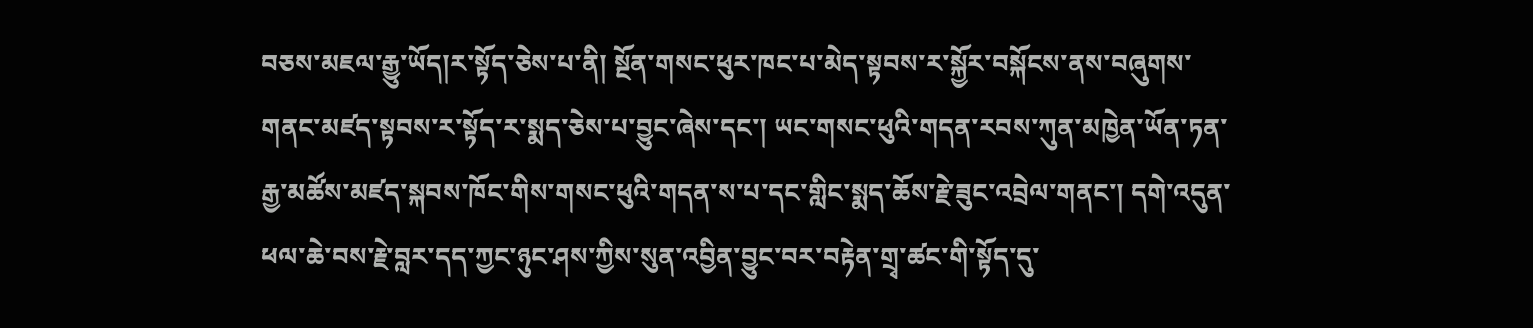བཅས་མཇལ་རྒྱུ་ཡོད།ར་སྟོད་ཅེས་པ་ནི། སྔོན་གསང་ཕུར་ཁང་པ་མེད་སྟབས་ར་སྐྱོར་བསྐོངས་ནས་བཞུགས་གནང་མཛད་སྟབས་ར་སྟོད་ར་སྨད་ཅེས་པ་བྱུང་ཞེས་དང་། ཡང་གསང་ཕུའི་གདན་རབས་ཀུན་མཁྱེན་ཡོན་ཏན་རྒྱ་མཚོས་མཛད་སྐབས་ཁོང་གིས་གསང་ཕུའི་གདན་ས་པ་དང་གླིང་སྨད་ཆོས་རྗེ་ཟུང་འབྲེལ་གནང་། དགེ་འདུན་ཕལ་ཆེ་བས་རྗེ་བླར་དད་ཀྱང་ཉུང་ཤས་ཀྱིས་སུན་འབྱིན་བྱུང་བར་བརྟེན་གྲྭ་ཚང་གི་སྟོད་དུ་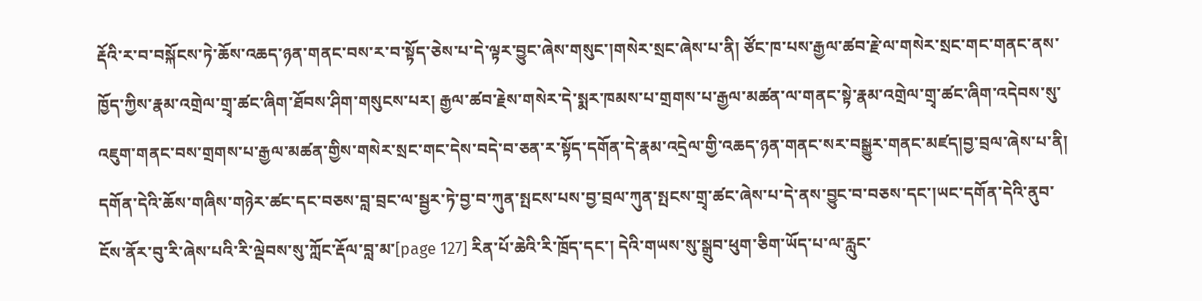རྡོའི་ར་བ་བསྐོངས་ཏེ་ཆོས་འཆད་ཉན་གནང་བས་ར་བ་སྟོད་ཅེས་པ་དེ་ལྟར་བྱུང་ཞེས་གསུང་།གསེར་སྲང་ཞེས་པ་ནི། ཙོང་ཁ་པས་རྒྱལ་ཚབ་རྗེ་ལ་གསེར་སྲང་གང་གནང་ནས་ཁྱོད་ཀྱིས་རྣམ་འགྲེལ་གྲྭ་ཚང་ཞིག་ཐོབས་ཤིག་གསུངས་པར། རྒྱལ་ཚབ་རྗེས་གསེར་དེ་སྨར་ཁམས་པ་གྲགས་པ་རྒྱལ་མཚན་ལ་གནང་སྟེ་རྣམ་འགྲེལ་གྲྭ་ཚང་ཞིག་འདེབས་སུ་འཇུག་གནང་བས་གྲགས་པ་རྒྱལ་མཚན་གྱིས་གསེར་སྲང་གང་དེས་བདེ་བ་ཅན་ར་སྟོད་དགོན་དེ་རྣམ་འདྲེལ་གྱི་འཆད་ཉན་གནང་སར་བསྒྱུར་གནང་མཛད།བྱ་བྲལ་ཞེས་པ་ནི། དགོན་དེའི་ཆོས་གཞིས་གཉེར་ཚང་དང་བཅས་བླ་བྲང་ལ་སྦྱར་ཏེ་བྱ་བ་ཀུན་སྤངས་པས་བྱ་བྲལ་ཀུན་སྤངས་གྲྭ་ཚང་ཞེས་པ་དེ་ནས་བྱུང་བ་བཅས་དང་།ཡང་དགོན་དེའི་ནུབ་ངོས་ནོར་བུ་རི་ཞེས་པའི་རི་ལྡེབས་སུ་ཀློང་རྡོལ་བླ་མ་[page 127] རིན་པོ་ཆེའི་རི་ཁྲོད་དང་། དེའི་གཡས་སུ་སྒྲུབ་ཕུག་ཅིག་ཡོད་པ་ལ་རླུང་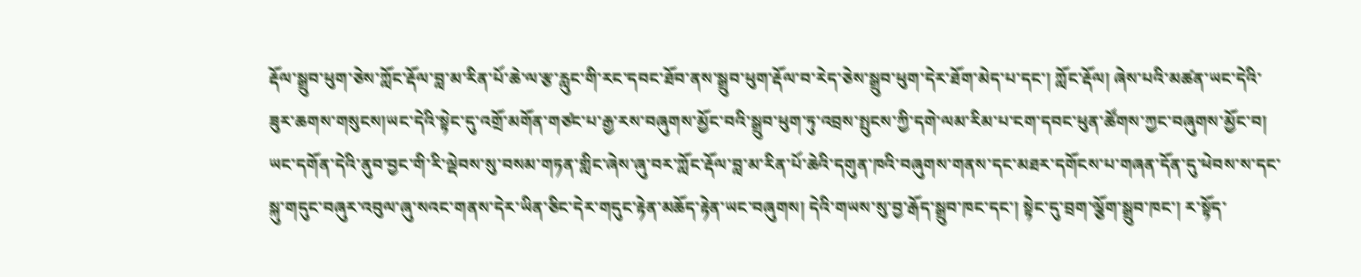རྡོལ་སྒྲུབ་ཕུག་ཅེས་ཀློང་རྡོལ་བླ་མ་རིན་པོ་ཆེ་ལ་རྩ་རླུང་གི་རང་དབང་ཐོབ་ནས་སྒྲུབ་ཕུག་རྡོལ་བ་རེད་ཅེས་སྒྲུབ་ཕུག་དེར་ཐོག་མེད་པ་དང་། ཀློང་རྡོལ། ཞེས་པའི་མཚན་ཡང་དེའི་ཟུར་ཆགས་གསུངས།ཡང་དེའི་སྟེང་དུ་འགྲོ་མགོན་གཙང་པ་རྒྱ་རས་བཞུགས་མྱོང་བའི་སྒྲུབ་ཕུག་ཏུ་འབྲས་སྤུངས་ཀྱི་དགེ་ལམ་རིམ་པ་ངག་དབང་ཕུན་ཚོགས་ཀྱང་བཞུགས་མྱོང་བ། ཡང་དགོན་དེའི་ནུབ་བྱང་གི་རི་ལྡེབས་སུ་བསམ་གཏན་གླིང་ཞེས་ཞུ་བར་ཀློང་རྡོལ་བླ་མ་རིན་པོ་ཆེའི་དགུན་ཁའི་བཞུགས་གནས་དང་མཐར་དགོངས་པ་གཞན་དོན་དུ་ཕེབས་ས་དང་སྐུ་གདུང་བཞུར་འབུལ་ཞུ་སའང་གནས་དེར་ཡིན་ཅིང་དེར་གདུང་རྟེན་མཆོད་རྟེན་ཡང་བཞུགས། དེའི་གཡས་སུ་བྱ་རྒོད་སྒྲུབ་ཁང་དང་། སྟེང་དུ་བྲག་ལྕོག་སྒྲུབ་ཁང་། ར་སྟོད་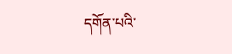དགོན་པའི་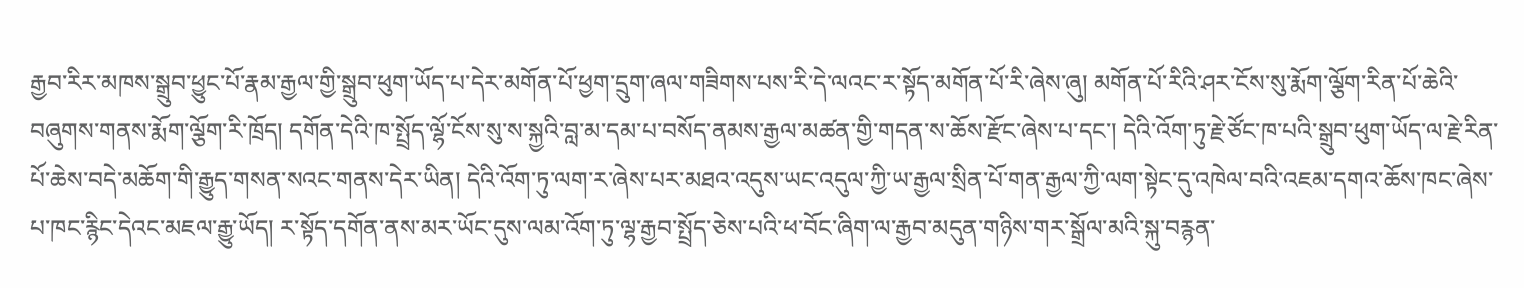རྒྱབ་རིར་མཁས་སྒྲུབ་ཕྱུང་པོ་རྣམ་རྒྱལ་གྱི་སྒྲུབ་ཕུག་ཡོད་པ་དེར་མགོན་པོ་ཕྱག་དྲུག་ཞལ་གཟིགས་པས་རི་དེ་ལའང་ར་སྟོད་མགོན་པོ་རི་ཞེས་ཞུ། མགོན་པོ་རིའི་ཤར་ངོས་སུ་རྨོག་ལྕོག་རིན་པོ་ཆེའི་བཞུགས་གནས་རྨོག་ལྕོག་རི་ཁྲོད། དགོན་དེའི་ཁ་སྤྲོད་ལྷོ་ངོས་སུ་ས་སྐྱའི་བླ་མ་དམ་པ་བསོད་ནམས་རྒྱལ་མཚན་གྱི་གདན་ས་ཆོས་རྫོང་ཞེས་པ་དང་། དེའི་འོག་ཏུ་རྗེ་ཙོང་ཁ་པའི་སྒྲུབ་ཕུག་ཡོད་ལ་རྗེ་རིན་པོ་ཆེས་བདེ་མཆོག་གི་རྒྱུད་གསན་སའང་གནས་དེར་ཡིན། དེའི་འོག་ཏུ་ལག་ར་ཞེས་པར་མཐའ་འདུས་ཡང་འདུལ་ཀྱི་ཡ་རྒྱལ་སྲིན་པོ་གན་རྒྱལ་ཀྱི་ལག་སྟེང་དུ་འཁེལ་བའི་འཇམ་དགའ་ཆོས་ཁང་ཞེས་པ་ཁང་རྙིང་དེའང་མཇལ་རྒྱུ་ཡོད། ར་སྟོད་དགོན་ནས་མར་ཡོང་དུས་ལམ་འོག་ཏུ་ལྷ་རྒྱབ་སྤྲོད་ཅེས་པའི་ཕ་བོང་ཞིག་ལ་རྒྱབ་མདུན་གཉིས་གར་སྒྲོལ་མའི་སྐུ་བརྙན་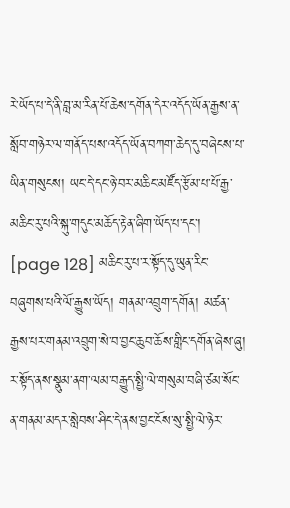རེ་ཡོད་པ་དེ་ནི་བླ་མ་རིན་པོ་ཆེས་དགོན་དེར་འདོད་ཡོན་རྒྱས་ན་སློབ་གཉེར་ལ་གནོད་པས་འདོད་ཡོན་བཀག་ཆེད་དུ་བཞེངས་པ་ཡིན་གསུངས། ཡང་དེ་དང་ཉེ་བར་མཆིང་མཛོད་རྩོམ་པ་པོ་རྒྱ་མཆིང་རུ་པའི་སྐུ་གདུང་མཆོད་རྟེན་ཞིག་ཡོད་པ་དང་། [page 128] མཆིང་རུ་པ་ར་སྟོད་དུ་ཡུན་རིང་བཞུགས་པའི་ལོ་རྒྱུས་ཡོད། གནམ་འབྲུག་དགོན། མཚན་རྒྱས་པར་གནམ་འབྲུག་སེ་བ་བྱང་ཆུབ་ཆོས་གླིང་དགོན་ཞེས་ཞུ། ར་སྟོད་ནས་སྣུམ་ནག་ལམ་བརྒྱུད་སྤྱི་ལེ་གསུམ་བཞི་ཙམ་སོང་ན་གནམ་མདར་སླེབས་ཤིང་དེ་ནས་བྱང་ངོས་སུ་སྤྱི་ལེ་ཉེར་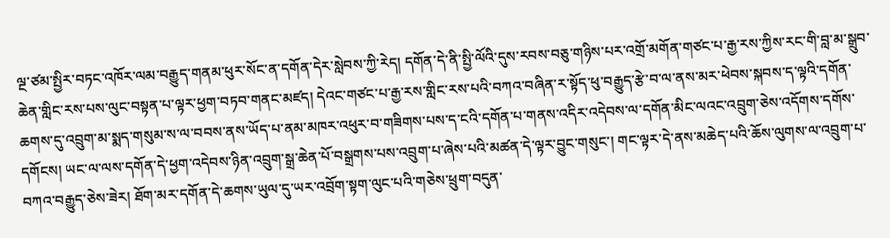ལྔ་ཙམ་སྤྱིར་བཏང་འཁོར་ལམ་བརྒྱུད་གནམ་ཕུར་སོང་ན་དགོན་དེར་སླེབས་ཀྱི་རེད། དགོན་དེ་ནི་སྤྱི་ལོའི་དུས་རབས་བཅུ་གཉིས་པར་འགྲོ་མགོན་གཙང་པ་རྒྱ་རས་ཀྱིས་རང་གི་བླ་མ་སྒྲུབ་ཆེན་གླིང་རས་པས་ལུང་བསྟན་པ་ལྟར་ཕྱག་བཏབ་གནང་མཛད། དེའང་གཙང་པ་རྒྱ་རས་གླིང་རས་པའི་བཀའ་བཞིན་ར་སྟོད་ཕུ་བརྒྱུད་རྩེ་བ་ལ་ནས་མར་ཕེབས་སྐབས་ད་ལྟའི་དགོན་ཆགས་དུ་འབྲུག་མ་སྨད་གསུམ་ས་ལ་བབས་ནས་ཡོད་པ་ནམ་མཁར་འཕུར་བ་གཟིགས་པས་ད་ངའི་དགོན་པ་གནས་འདིར་འདེབས་ལ་དགོན་མིང་ལའང་འབྲུག་ཅེས་འདོགས་དགོས་དགོངས། ཡང་ལ་ལས་དགོན་དེ་ཕྱག་འདེབས་ཉིན་འབྲུག་སྒྲ་ཆེན་པོ་བསྒྲགས་པས་འབྲུག་པ་ཞེས་པའི་མཚན་དེ་ལྟར་བྱུང་གསུང་། གང་ལྟར་དེ་ནས་མཆེད་པའི་ཆོས་ལུགས་ལ་འབྲུག་པ་བཀའ་བརྒྱུད་ཅེས་ཟེར། ཐོག་མར་དགོན་དེ་ཆགས་ཡུལ་དུ་ཡར་འབྲོག་སྟག་ལུང་པའི་གཅེས་ཕྲུག་བདུན་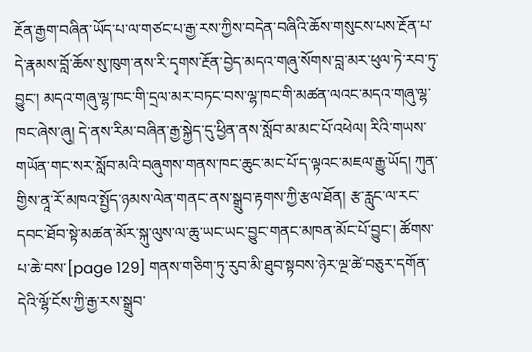རྔོན་རྒྱག་བཞིན་ཡོད་པ་ལ་གཙང་པ་རྒྱ་རས་ཀྱིས་བདེན་བཞིའི་ཆོས་གསུངས་པས་རྔོན་པ་དེ་རྣམས་བློ་ཆོས་སུ་ཁུག་ནས་རི་དྭགས་རྔོན་བྱེད་མདའ་གཞུ་སོགས་བླ་མར་ཕུལ་ཏེ་རབ་ཏུ་བྱུང་། མདའ་གཞུ་ལྷ་ཁང་གི་དྲལ་མར་བཏང་བས་ལྷ་ཁང་གི་མཚན་ལའང་མདའ་གཞུ་ལྷ་ཁང་ཞེས་ཞུ། དེ་ནས་རིམ་བཞིན་རྒྱ་སྐྱེད་དུ་ཕྱིན་ནས་སློབ་མ་མང་པོ་འཕེལ། རིའི་གཡས་གཡོན་གང་སར་སློབ་མའི་བཞུགས་གནས་ཁང་ཆུང་མང་པོ་ད་ལྟའང་མཇལ་རྒྱུ་ཡོད། ཀུན་གྱིས་ནཱ་རོ་མཁའ་སྤྱོད་ཉམས་ལེན་གནང་ནས་སྒྲུབ་རྟགས་ཀྱི་རྩལ་ཐོན། རྩ་རླུང་ལ་རང་དབང་ཐོབ་སྟེ་མཚན་མོར་སྐུ་ལུས་ལ་ཆུ་ཡང་ཡང་བྱུང་གནང་མཁན་མོང་པོ་བྱུང་། ཚོགས་པ་ཆེ་བས་[page 129] གནས་གཅིག་ཏུ་རུབ་མི་ཐུབ་སྟབས་ཉེར་ལྔ་ཚེ་བཅུར་དགོན་དེའི་ལྷོ་ངོས་ཀྱི་རྒྱ་རས་སྒྲུབ་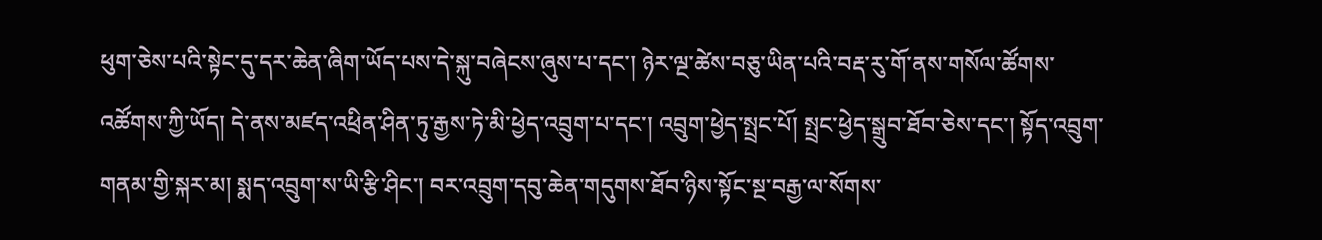ཕུག་ཅེས་པའི་སྟེང་དུ་དར་ཆེན་ཞིག་ཡོད་པས་དེ་སྐུ་བཞེངས་ཞུས་པ་དང་། ཉེར་ལྔ་ཚེས་བཅུ་ཡིན་པའི་བརྡ་རུ་གོ་ནས་གསོལ་ཚོགས་འཚོགས་ཀྱི་ཡོད། དེ་ནས་མཛད་འཕྲིན་ཤིན་ཏུ་རྒྱས་ཏེ་མི་ཕྱེད་འབྲུག་པ་དང་། འབྲུག་ཕྱེད་སྤྲང་པོ། སྤྲང་ཕྱེད་སྒྲུབ་ཐོབ་ཅེས་དང་། སྟོད་འབྲུག་གནམ་གྱི་སྐར་མ། སྨད་འབྲུག་ས་ཡི་རྩི་ཤིང་། བར་འབྲུག་དབུ་ཆེན་གདུགས་ཐོབ་ཉིས་སྟོང་སྔ་བརྒྱ་ལ་སོགས་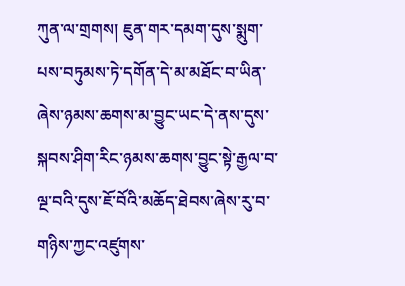ཀུན་ལ་གྲགས། ཇུན་གར་དམག་དུས་སྨུག་པས་བཏུམས་ཏེ་དགོན་དེ་མ་མཐོང་བ་ཡིན་ཞེས་ཉམས་ཆགས་མ་བྱུང་ཡང་དེ་ནས་དུས་སྐབས་ཤིག་རིང་ཉམས་ཆགས་བྱུང་སྟེ་རྒྱལ་བ་ལྔ་བའི་དུས་ཇོ་བོའི་མཆོད་ཐེབས་ཞེས་རུ་བ་གཉིས་ཀྱང་འཛུགས་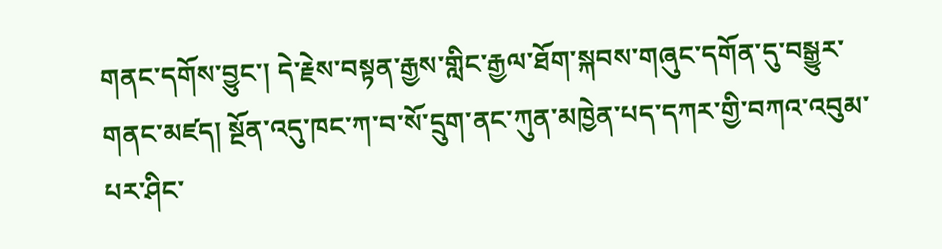གནང་དགོས་བྱུང་། དེ་རྗེས་བསྟན་རྒྱས་གླིང་རྒྱལ་ཐོག་སྐབས་གཞུང་དགོན་དུ་བསྒྱུར་གནང་མཛད། སྔོན་འདུ་ཁང་ཀ་བ་སོ་དྲུག་ནང་ཀུན་མཁྱེན་པད་དཀར་གྱི་བཀའ་འབུམ་པར་ཤིང་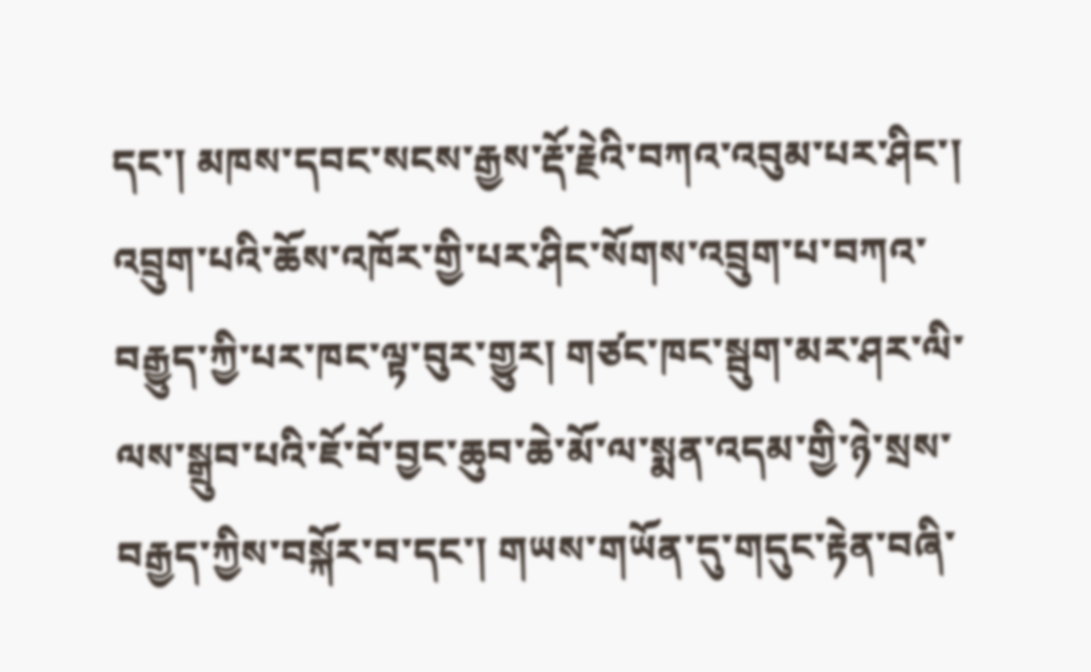དང་། མཁས་དབང་སངས་རྒྱས་རྡོ་རྗེའི་བཀའ་འབུམ་པར་ཤིང་། འབྲུག་པའི་ཆོས་འཁོར་གྱི་པར་ཤིང་སོགས་འབྲུག་པ་བཀའ་བརྒྱུད་ཀྱི་པར་ཁང་ལྟ་བུར་གྱུར། གཙང་ཁང་སྦུག་མར་ཤར་ལི་ལས་སྒྲུབ་པའི་ཇོ་བོ་བྱང་ཆུབ་ཆེ་མོ་ལ་སྨན་འདམ་གྱི་ཉེ་སྲས་བརྒྱད་ཀྱིས་བསྐོར་བ་དང་། གཡས་གཡོན་དུ་གདུང་རྟེན་བཞི་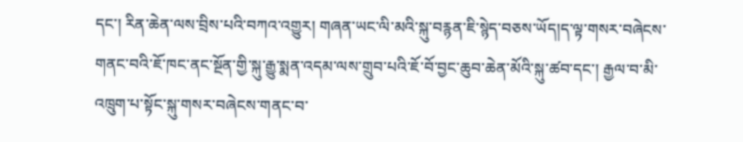དང་། རིན་ཆེན་ལས་བྲིས་པའི་བཀའ་འགྱུར། གཞན་ཡང་ལི་མའི་སྐུ་བརྙན་ཇི་སྙེད་བཅས་ཡོད།ད་ལྟ་གསར་བཞེངས་གནང་བའི་ཇོ་ཁང་ནང་སྔོན་གྱི་སྐུ་རྒྱུ་སྨན་འདམ་ལས་གྲུབ་པའི་ཇོ་བོ་བྱང་ཆུབ་ཆེན་མོའི་སྐུ་ཚབ་དང་། རྒྱལ་བ་མི་འཁྲུག་པ་སྟོང་སྐུ་གསར་བཞེངས་གནང་བ་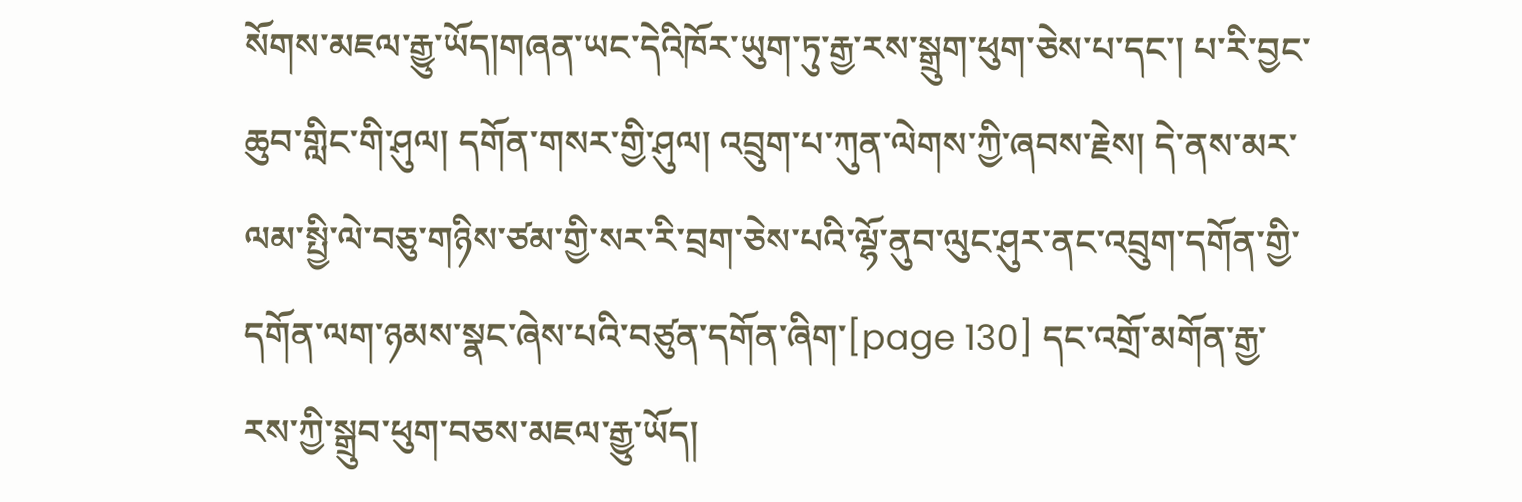སོགས་མཇལ་རྒྱུ་ཡོད།གཞན་ཡང་དེའིཁོར་ཡུག་ཏུ་རྒྱ་རས་སྒྲུག་ཕུག་ཅེས་པ་དང་། པ་རི་བྱང་ཆུབ་གླིང་གི་ཤུལ། དགོན་གསར་གྱི་ཤུལ། འབྲུག་པ་ཀུན་ལེགས་ཀྱི་ཞབས་རྗེས། དེ་ནས་མར་ལམ་སྤྱི་ལེ་བཅུ་གཉིས་ཙམ་གྱི་སར་རི་བྲག་ཅེས་པའི་ལྷོ་ནུབ་ལུང་ཤུར་ནང་འབྲུག་དགོན་གྱི་དགོན་ལག་ཉམས་སྣང་ཞེས་པའི་བཙུན་དགོན་ཞིག་[page 130] དང་འགྲོ་མགོན་རྒྱ་རས་ཀྱི་སྒྲུབ་ཕུག་བཅས་མཇལ་རྒྱུ་ཡོད།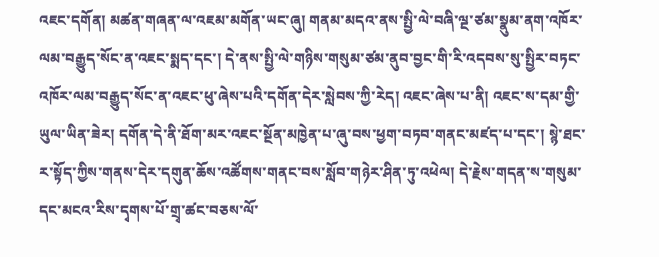འཇང་དགོན། མཚན་གཞན་ལ་འཇམ་མགོན་ཡང་ཞུ། གནམ་མདའ་ནས་སྤྱི་ལེ་བཞི་ལྔ་ཙམ་སྣུམ་ནག་འཁོར་ལམ་བརྒྱུད་སོང་ན་འཇང་སྨད་དང་། དེ་ནས་སྤྱི་ལེ་གཉིས་གསུམ་ཙམ་ནུབ་བྱང་གི་རི་འདབས་སུ་སྤྱིར་བཏང་འཁོར་ལམ་བརྒྱུད་སོང་ན་འཇང་ཕུ་ཞེས་པའི་དགོན་དེར་སླེབས་ཀྱི་རེད། འཇང་ཞེས་པ་ནི། འཇང་ས་དམ་གྱི་ཡུལ་ཡིན་ཟེར། དགོན་དེ་ནི་ཐོག་མར་འཇང་སྔོན་མཁྱེན་པ་ཞུ་བས་ཕྱག་བཏབ་གནང་མཛད་པ་དང་། སྙེ་ཐང་ར་སྟོད་ཀྱིས་གནས་དེར་དགུན་ཆོས་འཚོགས་གནང་བས་སློབ་གཉེར་ཤིན་ཏུ་འཕེལ། དེ་རྗེས་གདན་ས་གསུམ་དང་མངའ་རིས་དྭགས་པོ་གྲྭ་ཚང་བཅས་ལོ་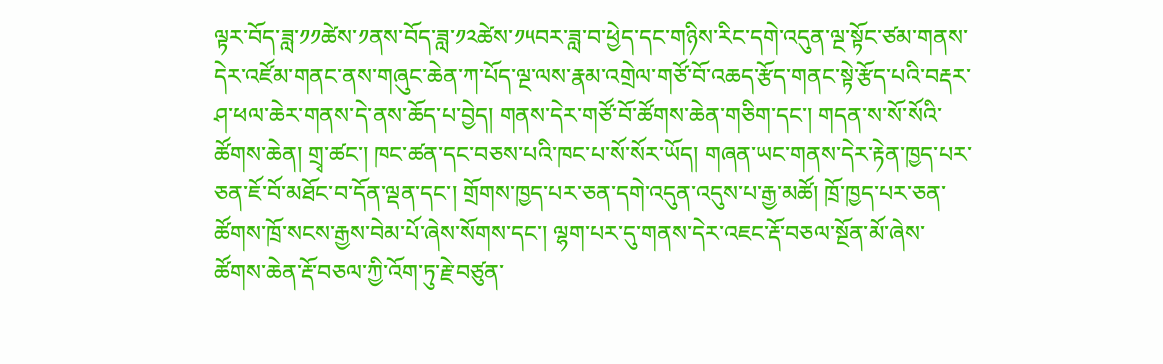ལྟར་བོད་ཟླ་༡༡ཚེས་༡ནས་བོད་ཟླ་༡༢ཚེས་༡༥བར་ཟླ་བ་ཕྱེད་དང་གཉིས་རིང་དགེ་འདུན་ལྔ་སྟོང་ཙམ་གནས་དེར་འཛོམ་གནང་ནས་གཞུང་ཆེན་ཀ་པོད་ལྔ་ལས་རྣམ་འགྲེལ་གཙོ་བོ་འཆད་རྩོད་གནང་སྟེ་རྩོད་པའི་བརྡར་ཤ་ཕལ་ཆེར་གནས་དེ་ནས་ཆོད་པ་བྱེད། གནས་དེར་གཙོ་བོ་ཚོགས་ཆེན་གཅིག་དང་། གདན་ས་སོ་སོའི་ཚོགས་ཆེན། གྲྭ་ཚང་། ཁང་ཚན་དང་བཅས་པའི་ཁང་པ་སོ་སོར་ཡོད། གཞན་ཡང་གནས་དེར་རྟེན་ཁྱད་པར་ཅན་ཇོ་བོ་མཐོང་བ་དོན་ལྡན་དང་། གྲོགས་ཁྱད་པར་ཅན་དགེ་འདུན་འདུས་པ་རྒྱ་མཚོ། ཁྲོ་ཁྱད་པར་ཅན་ཚོགས་ཁྲོ་སངས་རྒྱས་བེམ་པོ་ཞེས་སོགས་དང་། ལྷག་པར་དུ་གནས་དེར་འཇང་རྡོ་བཅལ་སྔོན་མོ་ཞེས་ཚོགས་ཆེན་རྡོ་བཅལ་ཀྱི་འོག་ཏུ་རྗེ་བཙུན་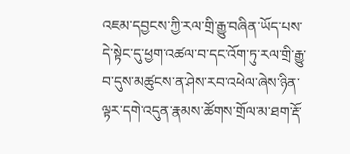འཇམ་དབྱངས་ཀྱི་རལ་གྲི་རྒྱུ་བཞིན་ཡོད་པས་དེ་སྟེང་དུ་ཕྱག་འཚལ་བ་དང་འོག་ཏུ་རལ་གྲི་རྒྱུ་བ་དུས་མཚུངས་ན་ཤེས་རབ་འཕེལ་ཞེས་ཉིན་ལྟར་དགེ་འདུན་རྣམས་ཚོགས་གྲོལ་མ་ཐག་རྡོ་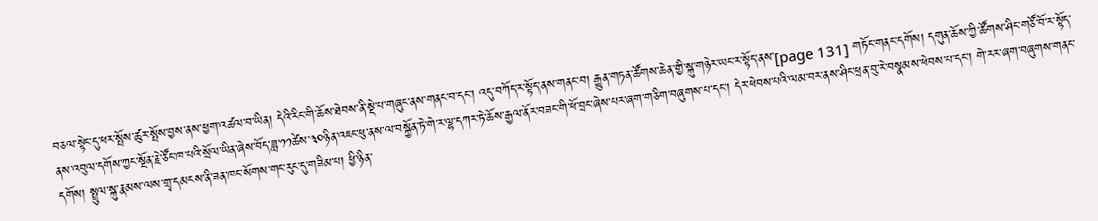བཅལ་སྟེང་དུ་ཕར་སྤོས་ཚུར་སྤོས་བྱས་ནས་ཕྱག་འཚལ་བ་ཡིན། དེའི་རིང་གི་ཆོས་ཐེབས་ནི་སྡེ་པ་གཞུང་ནས་གནང་བ་དང་། འདུ་བཀོད་ར་སྟོད་ནས་གནང་བ། རྒྱུན་གཏན་ཚོགས་ཆེན་གྱི་སྐུ་གཉེར་ཡང་ར་སྟོད་ནས་[page 131] གཏོང་གནང་དགོས། དགུན་ཆོས་ཀྱི་ཚོགས་ཤིང་གཙོ་བོ་ར་སྟོད་ནས་འབུལ་དགོས་ཀྱང་སྔོན་རྗེ་ཙོང་ཁ་པའི་སྲོལ་ཡིན་ཞེས་བོད་ཟླ་༡༡ཚེས་༣༠ཉིན་འཇང་ཕུ་ནས་ལ་བསྐྱོན་ཏེ་གེ་ར་ལྷ་དཀར་ཏེ་ཆོས་རྒྱལ་ནོར་བཟང་གི་ཕོ་བྲང་ཞེས་པར་ཞག་གཅིག་བཞུགས་པ་དང་། དེར་ཕེབས་པའི་ལམ་བར་ནས་ཤིང་ཕྲན་བུ་རེ་བསྣམས་ཕེབས་པ་དང་། གེ་རར་ཞག་བཞུགས་གནང་དགོས། སྤྲུལ་སྐུ་རྣམས་ལས་གྲྭ་དམངས་ནི་ཟན་ཁང་སོགས་གང་རུང་དུ་གཟིམ་པ། ཕྱི་ཉིན་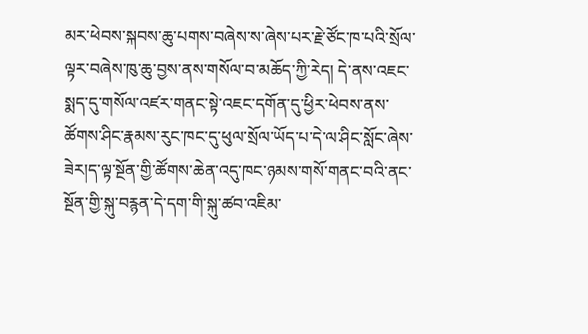མར་ཕེབས་སྐབས་ཆུ་པགས་བཞེས་ས་ཞེས་པར་རྗེ་ཙོང་ཁ་པའི་སྲོལ་ལྟར་བཞེས་ཁུ་ཆུ་བྱས་ནས་གསོལ་བ་མཆོད་ཀྱི་རེད། དེ་ནས་འཇང་སྨད་དུ་གསོལ་འཛར་གནང་སྟེ་འཇང་དགོན་དུ་ཕྱིར་ཕེབས་ནས་ཚོགས་ཤིང་རྣམས་རུང་ཁང་དུ་ཕུལ་སྲོལ་ཡོད་པ་དེ་ལ་ཤིང་སློང་ཞེས་ཟེར།ད་ལྟ་སྔོན་གྱི་ཚོགས་ཆེན་འདུ་ཁང་ཉམས་གསོ་གནང་བའི་ནང་སྔོན་གྱི་སྐུ་བརྙན་དེ་དག་གི་སྐུ་ཚབ་འཇིམ་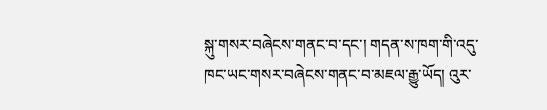སྐུ་གསར་བཞེངས་གནང་བ་དང་། གདན་ས་ཁག་གི་འདུ་ཁང་ཡང་གསར་བཞེངས་གནང་བ་མཇལ་རྒྱུ་ཡོད། འུར་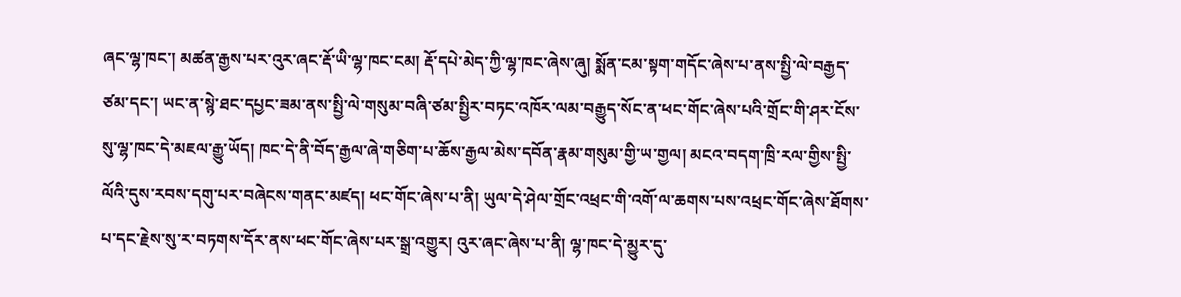ཞང་ལྷ་ཁང་། མཚན་རྒྱས་པར་འུར་ཞང་རྡོ་ཡི་ལྷ་ཁང་ངམ། རྡོ་དཔེ་མེད་ཀྱི་ལྷ་ཁང་ཞེས་ཞུ། སྨོན་ངམ་སྟག་གདོང་ཞེས་པ་ནས་སྤྱི་ལེ་བརྒྱད་ཙམ་དང་། ཡང་ན་སྙེ་ཐང་དཔྱང་ཟམ་ནས་སྤྱི་ལེ་གསུམ་བཞི་ཙམ་སྤྱིར་བཏང་འཁོར་ལམ་བརྒྱུད་སོང་ན་ཕང་གོང་ཞེས་པའི་གྲོང་གི་ཤར་ངོས་སུ་ལྷ་ཁང་དེ་མཇལ་རྒྱུ་ཡོད། ཁང་དེ་ནི་བོད་རྒྱལ་ཞེ་གཅིག་པ་ཆོས་རྒྱལ་མེས་དབོན་རྣམ་གསུམ་གྱི་ཡ་གྱལ། མངའ་བདག་ཁྲི་རལ་གྱིས་སྤྱི་ལོའི་དུས་རབས་དགུ་པར་བཞེངས་གནང་མཛད། ཕང་གོང་ཞེས་པ་ནི། ཡུལ་དེ་ཤེལ་གྲོང་འཕྲང་གི་འགོ་ལ་ཆགས་པས་འཕྲང་གོང་ཞེས་ཐོགས་པ་དང་རྗེས་སུ་ར་བཏགས་དོར་ནས་ཕང་གོང་ཞེས་པར་སྒྲ་འགྱུར། འུར་ཞང་ཞེས་པ་ནི། ལྷ་ཁང་དེ་མྱུར་དུ་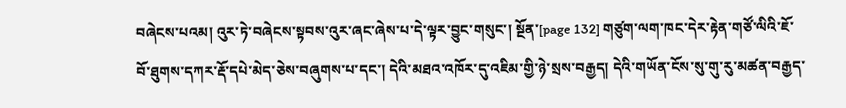བཞེངས་པའམ། འུར་ཏེ་བཞེངས་སྟབས་འུར་ཞང་ཞེས་པ་དེ་ལྟར་བྱུང་གསུང་། སྔོན་[page 132] གཙུག་ལག་ཁང་དེར་རྟེན་གཙོ་ལིའི་ཇོ་བོ་ཐུགས་དཀར་རྡོ་དཔེ་མེད་ཅེས་བཞུགས་པ་དང་། དེའི་མཐའ་འཁོར་དུ་འཇིམ་གྱི་ཉེ་སྲས་བརྒྱད། དེའི་གཡོན་ངོས་སུ་གུ་རུ་མཚན་བརྒྱད་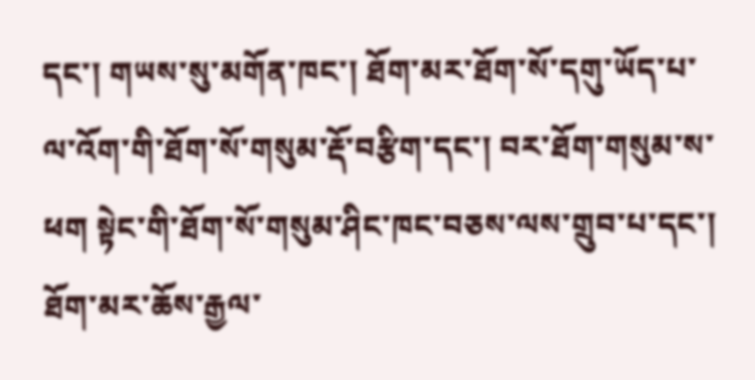དང་། གཡས་སུ་མགོན་ཁང་། ཐོག་མར་ཐོག་སོ་དགུ་ཡོད་པ་ལ་འོག་གི་ཐོག་སོ་གསུམ་རྡོ་བརྩིག་དང་། བར་ཐོག་གསུམ་ས་ཕག སྟེང་གི་ཐོག་སོ་གསུམ་ཤིང་ཁང་བཅས་ལས་གྲུབ་པ་དང་། ཐོག་མར་ཆོས་རྒྱལ་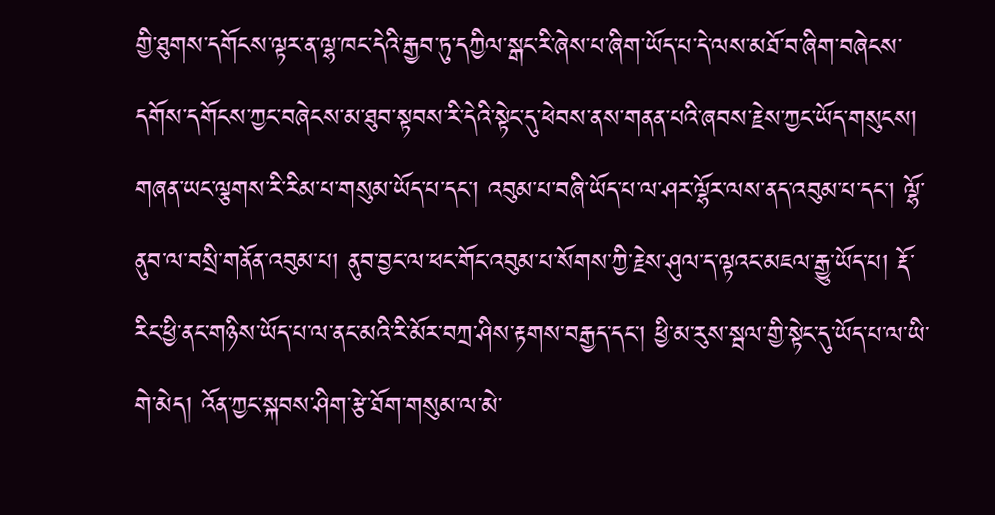གྱི་ཐུགས་དགོངས་ལྟར་ན་ལྷ་ཁང་དེའི་རྒྱབ་ཏུ་དཀྱིལ་སྒང་རི་ཞེས་པ་ཞིག་ཡོད་པ་དེ་ལས་མཐོ་བ་ཞིག་བཞེངས་དགོས་དགོངས་ཀྱང་བཞེངས་མ་ཐུབ་སྟབས་རི་དེའི་སྟེང་དུ་ཕེབས་ནས་གནན་པའི་ཞབས་རྗེས་ཀྱང་ཡོད་གསུངས། གཞན་ཡང་ལྕགས་རི་རིམ་པ་གསུམ་ཡོད་པ་དང་། འབུམ་པ་བཞི་ཡོད་པ་ལ་ཤར་ལྷོར་ལས་ནད་འབུམ་པ་དང་། ལྷོ་ནུབ་ལ་བསྲི་གནོན་འབུམ་པ། ནུབ་བྱང་ལ་ཕང་གོང་འབུམ་པ་སོགས་ཀྱི་རྗེས་ཤུལ་ད་ལྟའང་མཇལ་རྒྱུ་ཡོད་པ། རྡོ་རིང་ཕྱི་ནང་གཉིས་ཡོད་པ་ལ་ནང་མའི་རི་མོར་བཀྲ་ཤིས་རྟགས་བརྒྱད་དང་། ཕྱི་མ་རུས་སྦལ་གྱི་སྟེང་དུ་ཡོད་པ་ལ་ཡི་གེ་མེད། འོན་ཀྱང་སྐབས་ཤིག་རྩེ་ཐོག་གསུམ་ལ་མེ་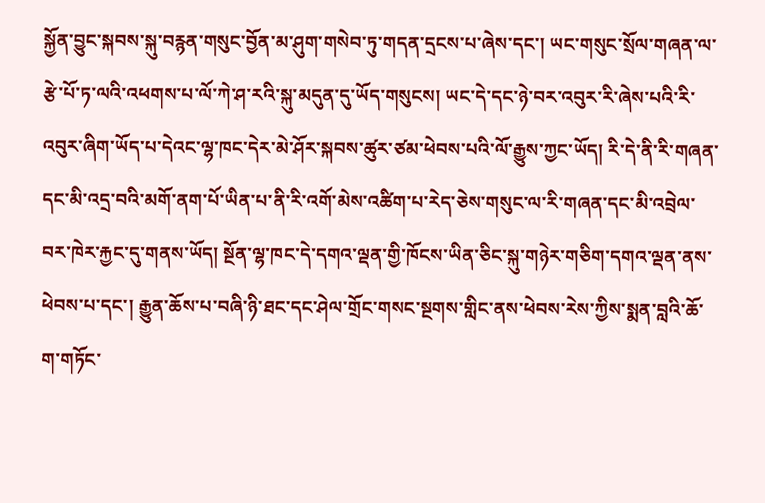སྐྱོན་བྱུང་སྐབས་སྐུ་བརྙན་གསུང་བྱོན་མ་ཤུག་གསེབ་ཏུ་གདན་དྲངས་པ་ཞེས་དང་། ཡང་གསུང་སྲོལ་གཞན་ལ་རྩེ་པོ་ཏ་ལའི་འཕགས་པ་ལོ་ཀེ་ཤ་རའི་སྐུ་མདུན་དུ་ཡོད་གསུངས། ཡང་དེ་དང་ཉེ་བར་འབུར་རི་ཞེས་པའི་རི་འབུར་ཞིག་ཡོད་པ་དེའང་ལྷ་ཁང་དེར་མེ་ཤོར་སྐབས་ཚུར་ཙམ་ཕེབས་པའི་ལོ་རྒྱུས་ཀྱང་ཡོད། རི་དེ་ནི་རི་གཞན་དང་མི་འདྲ་བའི་མགོ་ནག་པོ་ཡིན་པ་ནི་རི་འགོ་མེས་འཚིག་པ་རེད་ཅེས་གསུང་ལ་རི་གཞན་དང་མི་འབྲེལ་བར་ཁེར་རྐྱང་དུ་གནས་ཡོད། སྔོན་ལྷ་ཁང་དེ་དགའ་ལྡན་གྱི་ཁོངས་ཡིན་ཅིང་སྐུ་གཉེར་གཅིག་དགའ་ལྡན་ནས་ཕེབས་པ་དང་། རྒྱུན་ཆོས་པ་བཞི་ཉི་ཐང་དང་ཤེལ་གྲོང་གསང་སྔགས་གླིང་ནས་ཕེབས་རེས་ཀྱིས་སྨན་བླའི་ཆོ་ག་གཏོང་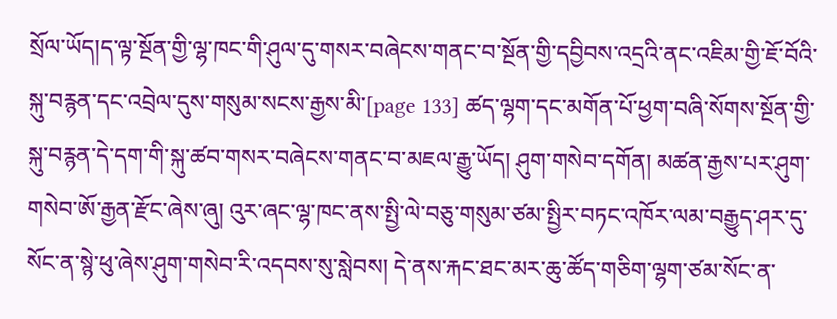སྲོལ་ཡོད།ད་ལྟ་སྔོན་གྱི་ལྷ་ཁང་གི་ཤུལ་དུ་གསར་བཞེངས་གནང་བ་སྔོན་གྱི་དབྱིབས་འདྲའི་ནང་འཇིམ་གྱི་ཇོ་བོའི་སྐུ་བརྙན་དང་འབྲེལ་དུས་གསུམ་སངས་རྒྱས་མི་[page 133] ཚད་ལྷག་དང་མགོན་པོ་ཕྱག་བཞི་སོགས་སྔོན་གྱི་སྐུ་བརྙན་དེ་དག་གི་སྐུ་ཚབ་གསར་བཞེངས་གནང་བ་མཇལ་རྒྱུ་ཡོད། ཤུག་གསེབ་དགོན། མཚན་རྒྱས་པར་ཤུག་གསེབ་ཨོ་རྒྱན་རྫོང་ཞེས་ཞུ། འུར་ཞང་ལྷ་ཁང་ནས་སྤྱི་ལེ་བཅུ་གསུམ་ཙམ་སྤྱིར་བཏང་འཁོར་ལམ་བརྒྱུད་ཤར་དུ་སོང་ན་སྙེ་ཕུ་ཞེས་ཤུག་གསེབ་རི་འདབས་སུ་སླེབས། དེ་ནས་རྐང་ཐང་མར་ཆུ་ཚོད་གཅིག་ལྷག་ཙམ་སོང་ན་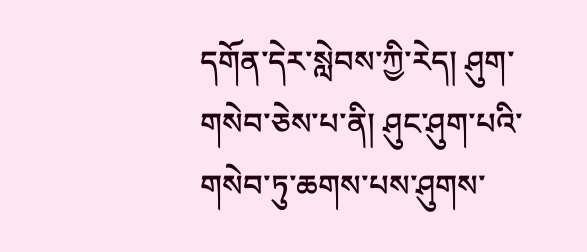དགོན་དེར་སླེབས་ཀྱི་རེད། ཤུག་གསེབ་ཅེས་པ་ནི། ཤུང་ཤུག་པའི་གསེབ་ཏུ་ཆགས་པས་ཤུགས་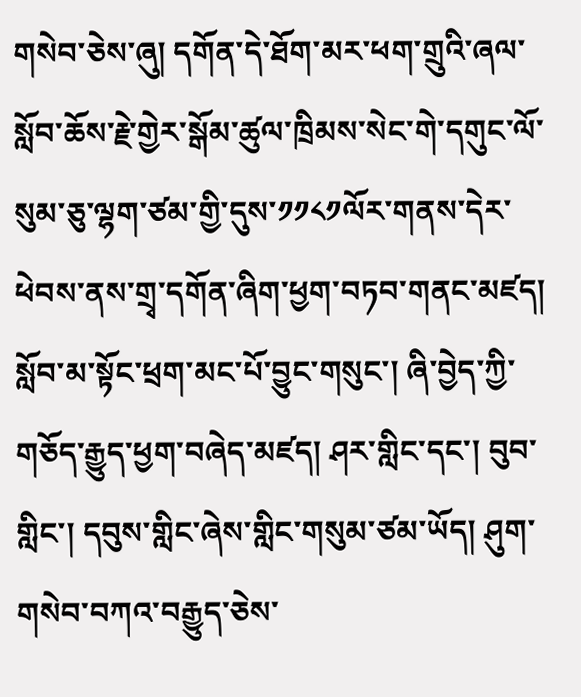གསེབ་ཅེས་ཞུ། དགོན་དེ་ཐོག་མར་ཕག་གྲུའི་ཞལ་སློབ་ཆོས་རྗེ་གྱེར་སྒོམ་ཚུལ་ཁྲིམས་སེང་གེ་དགུང་ལོ་སུམ་ཅུ་ལྷག་ཙམ་གྱི་དུས་༡༡༨༡ལོར་གནས་དེར་ཕེབས་ནས་གྲྭ་དགོན་ཞིག་ཕྱག་བཏབ་གནང་མཛད། སློབ་མ་སྟོང་ཕྲག་མང་པོ་བྱུང་གསུང་། ཞི་བྱེད་ཀྱི་གཅོད་རྒྱུད་ཕྱག་བཞེད་མཛད། ཤར་གླིང་དང་། བུབ་གླིང་། དབུས་གླིང་ཞེས་གླིང་གསུམ་ཙམ་ཡོད། ཤུག་གསེབ་བཀའ་བརྒྱུད་ཅེས་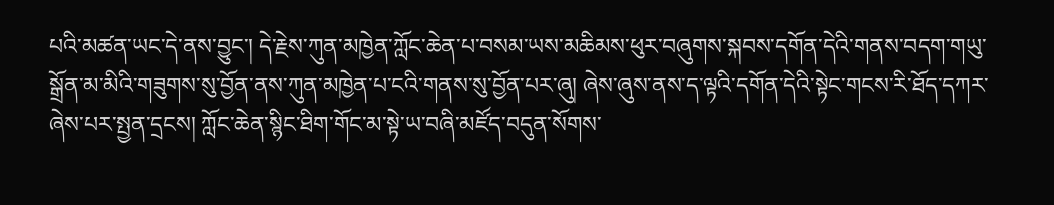པའི་མཚན་ཡང་དེ་ནས་བྱུང་། དེ་རྗེས་ཀུན་མཁྱེན་ཀློང་ཆེན་པ་བསམ་ཡས་མཆིམས་ཕུར་བཞུགས་སྐབས་དགོན་དེའི་གནས་བདག་གཡུ་སྒྲོན་མ་མིའི་གཟུགས་སུ་བྱོན་ནས་ཀུན་མཁྱེན་པ་ངའི་གནས་སུ་བྱོན་པར་ཞུ། ཞེས་ཞུས་ནས་ད་ལྟའི་དགོན་དེའི་སྟེང་གངས་རི་ཐོད་དཀར་ཞེས་པར་སྤྱན་དྲངས། ཀློང་ཆེན་སྙིང་ཐིག་གོང་མ་སྟེ་ཡ་བཞི་མཛོད་བདུན་སོགས་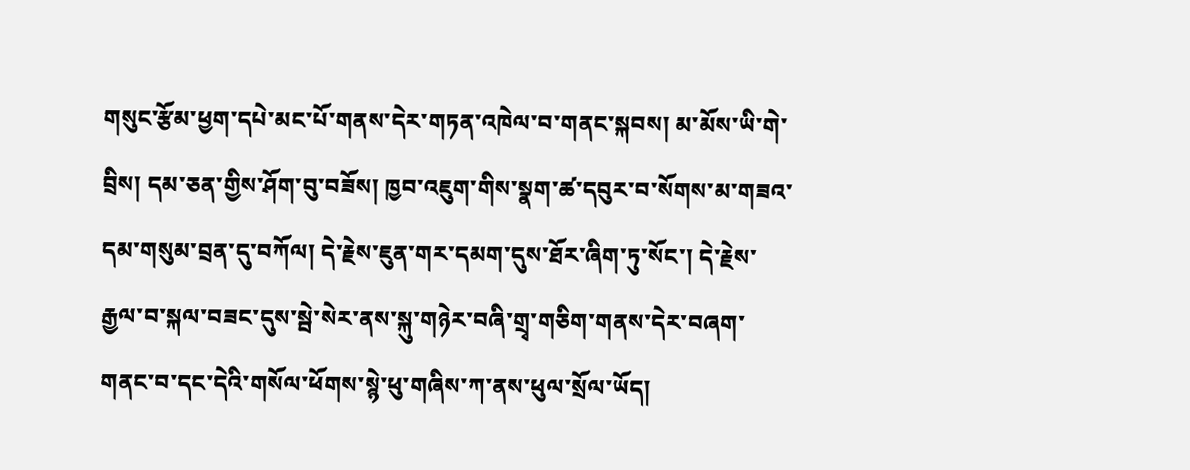གསུང་རྩོམ་ཕྱག་དཔེ་མང་པོ་གནས་དེར་གཏན་འཁེལ་བ་གནང་སྐབས། མ་མོས་ཡི་གེ་བྲིས། དམ་ཅན་གྱིས་ཤོག་བུ་བཟོས། ཁྱབ་འཇུག་གིས་སྣག་ཚ་དབུར་བ་སོགས་མ་གཟའ་དམ་གསུམ་བྲན་དུ་བཀོལ། དེ་རྗེས་ཇུན་གར་དམག་དུས་ཐོར་ཞིག་ཏུ་སོང་། དེ་རྗེས་རྒྱལ་བ་སྐལ་བཟང་དུས་སྦེ་སེར་ནས་སྐུ་གཉེར་བཞི་གྲྭ་གཅིག་གནས་དེར་བཞག་གནང་བ་དང་དེའི་གསོལ་ཕོགས་སྙེ་ཕུ་གཞིས་ཀ་ནས་ཕུལ་སྲོལ་ཡོད།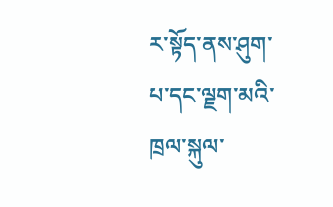ར་སྟོད་ནས་ཤུག་པ་དང་ལྗག་མའི་ཁྲལ་སྐུལ་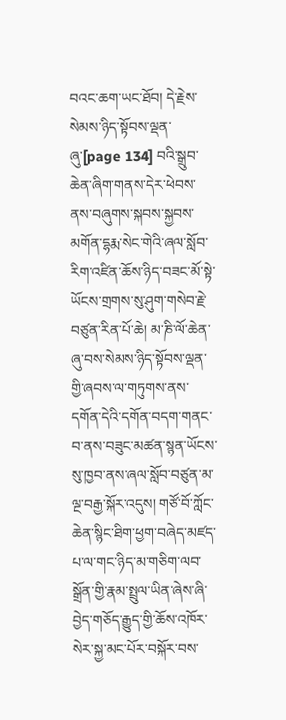བའང་ཆག་ཡང་ཐོབ། དེ་རྗེས་སེམས་ཉིད་སྟོབས་ལྡན་ཞུ་[page 134] བའི་སྒྲུབ་ཆེན་ཞིག་གནས་དེར་ཕེབས་ནས་བཞུགས་སྐབས་སྐྱབས་མགོན་དྷརྨ་སེང་གེའི་ཞལ་སློབ་རིག་འཛིན་ཆོས་ཉིད་བཟང་མོ་སྟེ་ཡོངས་གྲགས་སུ་ཤུག་གསེབ་རྗེ་བཙུན་རིན་པོ་ཆེ། མ་ཎི་ལོ་ཆེན་ཞུ་བས་སེམས་ཉིད་སྟོབས་ལྡན་གྱི་ཞབས་ལ་གཏུགས་ནས་དགོན་དེའི་དགོན་བདག་གནང་བ་ནས་བཟུང་མཚན་སྙན་ཡོངས་སུ་ཁྱབ་ནས་ཞལ་སློབ་བཙུན་མ་ལྔ་བརྒྱ་སྐོར་འདུས། གཙོ་བོ་ཀློང་ཆེན་སྙིང་ཐིག་ཕྱག་བཞེད་མཛད་པ་ལ་གང་ཉིད་མ་གཅིག་ལབ་སྒྲོན་གྱི་རྣམ་སྤྲུལ་ཡིན་ཞེས་ཞི་བྱེད་གཅོད་རྒྱུད་གྱི་ཆོས་འཁོར་སེར་སྐྱ་མང་པོར་བསྐོར་བས་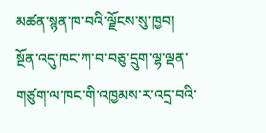མཚན་སྙན་ཁ་བའི་ལྗོངས་སུ་ཁྱབ། སྔོན་འདུ་ཁང་ཀ་བ་བཅུ་དྲུག་ལྷ་ལྡན་གཙུག་ལ་ཁང་གི་འཁྱམས་ར་འདྲ་བའི་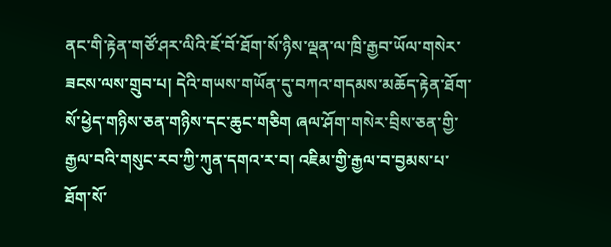ནང་གི་རྟེན་གཙོ་ཤར་ལིའི་ཇོ་བོ་ཐོག་སོ་ཉིས་ལྡན་ལ་ཁྲི་རྒྱབ་ཡོལ་གསེར་ཟངས་ལས་གྲུབ་པ། དེའི་གཡས་གཡོན་དུ་བཀའ་གདམས་མཆོད་རྟེན་ཐོག་སོ་ཕྱེད་གཉིས་ཅན་གཉིས་དང་ཆུང་གཅིག ཞལ་ཤོག་གསེར་བྲིས་ཅན་གྱི་རྒྱལ་བའི་གསུང་རབ་ཀྱི་ཀུན་དགའ་ར་བ། འཇིམ་གྱི་རྒྱལ་བ་བྱམས་པ་ཐོག་སོ་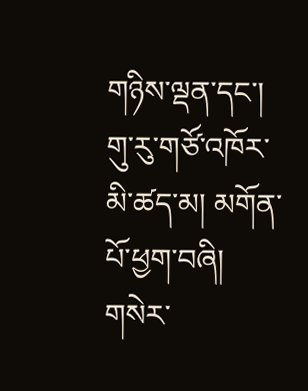གཉིས་ལྡན་དང་། གུ་རུ་གཙོ་འཁོར་མི་ཚད་མ། མགོན་པོ་ཕྱག་བཞི། གསེར་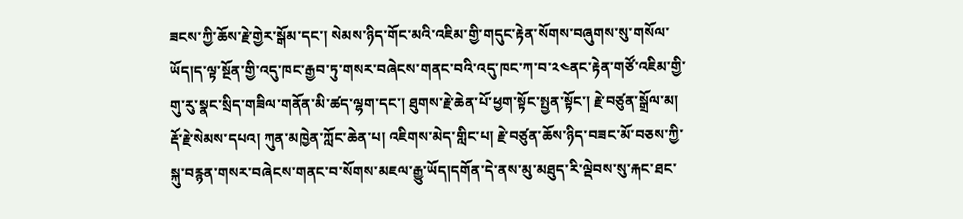ཟངས་ཀྱི་ཆོས་རྗེ་གྱེར་སྒོམ་དང་། སེམས་ཉིད་གོང་མའི་འཇིམ་གྱི་གདུང་རྟེན་སོགས་བཞུགས་སུ་གསོལ་ཡོད།ད་ལྟ་སྔོན་གྱི་འདུ་ཁང་རྒྱབ་ཏུ་གསར་བཞེངས་གནང་བའི་འདུ་ཁང་ཀ་བ་༢༤ནང་རྟེན་གཙོ་འཇིམ་གྱི་གུ་རུ་སྣང་སྲིད་གཟིལ་གནོན་མི་ཚད་ལྷག་དང་། ཐུགས་རྗེ་ཆེན་པོ་ཕྱག་སྟོང་སྤྱན་སྟོང་། རྗེ་བཙུན་སྒྲོལ་མ། རྡོ་རྗེ་སེམས་དཔའ། ཀུན་མཁྱེན་ཀློང་ཆེན་པ། འཇིགས་མེད་གླིང་པ། རྗེ་བཙུན་ཆོས་ཉིད་བཟང་མོ་བཅས་ཀྱི་སྐུ་བརྙན་གསར་བཞེངས་གནང་བ་སོགས་མཇལ་རྒྱུ་ཡོད།དགོན་དེ་ནས་མུ་མཐུད་རི་ལྡེབས་སུ་རྐང་ཐང་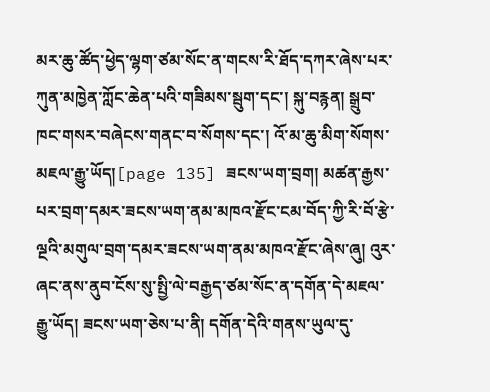མར་ཆུ་ཚོད་ཕྱེད་ལྷག་ཙམ་སོང་ན་གངས་རི་ཐོད་དཀར་ཞེས་པར་ཀུན་མཁྱེན་ཀློང་ཆེན་པའི་གཟིམས་སྦུག་དང་། སྐུ་བརྙན། སྒྲུབ་ཁང་གསར་བཞེངས་གནང་བ་སོགས་དང་། འོ་མ་ཆུ་མིག་སོགས་མཇལ་རྒྱུ་ཡོད།[page 135] ཟངས་ཡག་བྲག། མཚན་རྒྱས་པར་བྲག་དམར་ཟངས་ཡག་ནམ་མཁའ་རྫོང་ངམ་བོད་ཀྱི་རི་བོ་རྩེ་ལྔའི་མགུལ་བྲག་དམར་ཟངས་ཡག་ནམ་མཁའ་རྫོང་ཞེས་ཞུ། འུར་ཞང་ནས་ནུབ་ངོས་སུ་སྤྱི་ལེ་བརྒྱད་ཙམ་སོང་ན་དགོན་དེ་མཇལ་རྒྱུ་ཡོད། ཟངས་ཡག་ཅེས་པ་ནི། དགོན་དེའི་གནས་ཡུལ་དུ་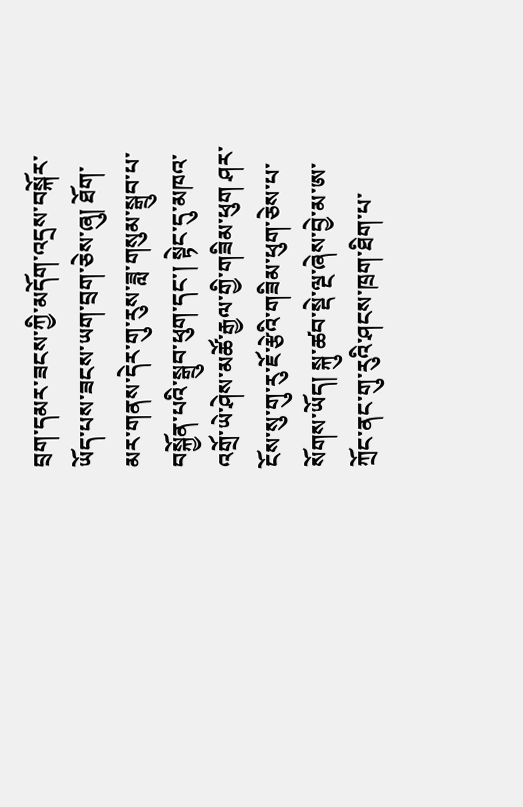བྲག་དམར་ཟངས་ཀྱི་མདོག་འདྲས་བསྐོར་ཡོད་པས་ཟངས་ཡག་བྲག་ཅེས་ཞུ། ཐོག་མར་གནས་དེར་གུ་རུས་ཟླ་གསུམ་སྒྲུབ་པ་བསྐྱོན་པའི་སྒྲུབ་ཕུག་དང་། སྟེང་དུ་མཁའ་འགྲོ་ཡེ་ཤེས་མཚོ་རྒྱལ་གྱི་གཟིམ་ཕུག ཤར་ངོས་སུ་གུ་རུ་ཇོ་རྩེའི་གཟིམ་ཕུག་ཅེས་པ་སོགས་ཡོད། སྐུ་ཚབ་སྡེ་ལྔ་ཞེས་བྱེ་མ་ཨ་ཀྲོང་ནང་གུ་རུའི་ཤངས་ཁྲག་ཐིག་པ་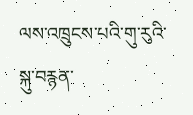ལས་འཁྲུངས་པའི་གུ་རུའི་སྐུ་བརྙན་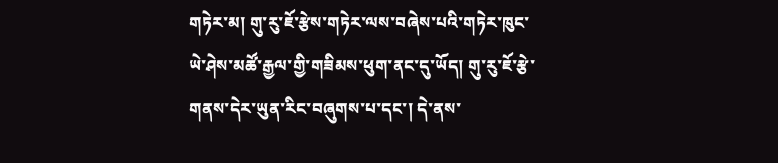གཏེར་མ། གུ་རུ་ཇོ་རྩེས་གཏེར་ལས་བཞེས་པའི་གཏེར་ཁུང་ཡེ་ཤེས་མཚོ་རྒྱལ་གྱི་གཟིམས་ཕུག་ནང་དུ་ཡོད། གུ་རུ་ཇོ་རྩེ་གནས་དེར་ཡུན་རིང་བཞུགས་པ་དང་། དེ་ནས་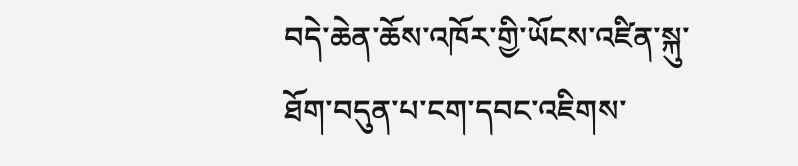བདེ་ཆེན་ཆོས་འཁོར་གྱི་ཡོངས་འཛིན་སྐུ་ཐོག་བདུན་པ་ངག་དབང་འཇིགས་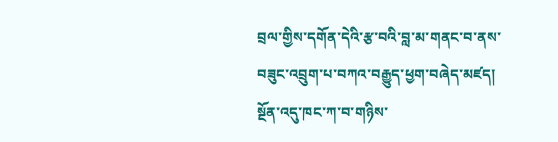བྲལ་གྱིས་དགོན་དེའི་རྩ་བའི་བླ་མ་གནང་བ་ནས་བཟུང་འབྲུག་པ་བཀའ་བརྒྱུད་ཕྱག་བཞེད་མཛད། སྔོན་འདུ་ཁང་ཀ་བ་གཉིས་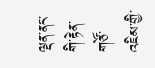ལྡན་ནང་གི་རྟེན་གཙོ་འཇིམ་གྱི་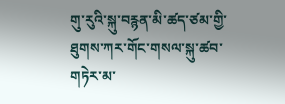གུ་རུའི་སྐུ་བརྙན་མི་ཚད་ཙམ་གྱི་ཐུགས་ཀར་གོང་གསལ་སྐུ་ཚབ་གཏེར་མ་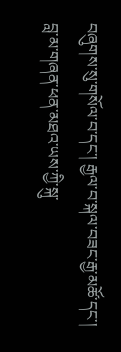བཞུགས་སུ་གསོལ་བ་དང་། རྒྱལ་བ་སྐལ་བཟང་རྒྱ་མཚོ་དང་། བླ་མ་གཞན་ཕན་མཐའ་ཡས་ཀྱི་སྐུ་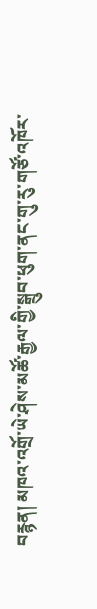བརྙན། མཁའ་འགྲོ་ཡེ་ཤེས་མཚོ་རྒྱལ་གྱི་སྒྲུབ་ཕུག་ནང་གུ་རུ་གཙོ་འཁོར་